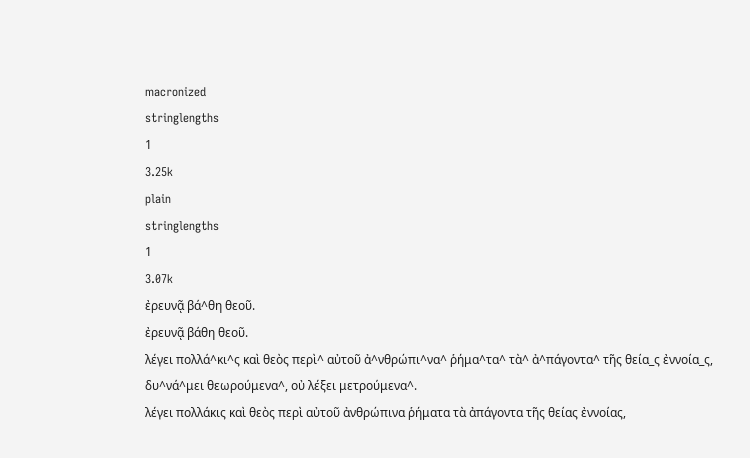macronized
stringlengths
1
3.25k
plain
stringlengths
1
3.07k
ἐρευνᾷ βά^θη θεοῦ.
ἐρευνᾷ βάθη θεοῦ.
λέγει πολλά^κι^ς καὶ θεὸς περὶ^ αὐτοῦ ἀ^νθρώπι^να^ ῥήμα^τα^ τὰ^ ἀ^πάγοντα^ τῆς θεία_ς ἐννοία_ς, δυ^νά^μει θεωρούμενα^, οὐ λέξει μετρούμενα^.
λέγει πολλάκις καὶ θεὸς περὶ αὐτοῦ ἀνθρώπινα ῥήματα τὰ ἀπάγοντα τῆς θείας ἐννοίας,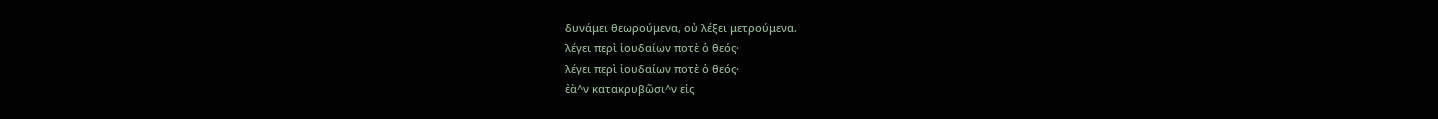δυνάμει θεωρούμενα, οὐ λέξει μετρούμενα.
λέγει περὶ ἰουδαίων ποτὲ ὁ θεός·
λέγει περὶ ἰουδαίων ποτὲ ὁ θεός·
ἐὰ^ν κατακρυβῶσι^ν εἰς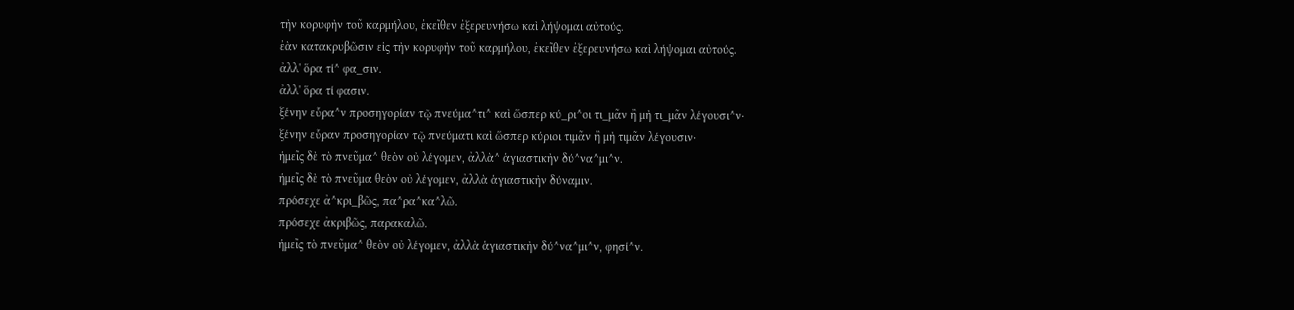τὴν κορυφὴν τοῦ καρμήλου, ἐκεῖθεν ἐξερευνήσω καὶ λήψομαι αὐτούς.
ἐὰν κατακρυβῶσιν εἰς τὴν κορυφὴν τοῦ καρμήλου, ἐκεῖθεν ἐξερευνήσω καὶ λήψομαι αὐτούς.
ἀλλ' ὅρα τί^ φα_σιν.
ἀλλ' ὅρα τί φασιν.
ξένην εὗρα^ν προσηγορίαν τῷ πνεύμα^τι^ καὶ ὥσπερ κύ_ρι^οι τι_μᾶν ἢ μὴ τι_μᾶν λέγουσι^ν·
ξένην εὗραν προσηγορίαν τῷ πνεύματι καὶ ὥσπερ κύριοι τιμᾶν ἢ μὴ τιμᾶν λέγουσιν·
ἡμεῖς δὲ τὸ πνεῦμα^ θεὸν οὐ λέγομεν, ἀλλὰ^ ἁγιαστικὴν δύ^να^μι^ν.
ἡμεῖς δὲ τὸ πνεῦμα θεὸν οὐ λέγομεν, ἀλλὰ ἁγιαστικὴν δύναμιν.
πρόσεχε ἀ^κρι_βῶς, πα^ρα^κα^λῶ.
πρόσεχε ἀκριβῶς, παρακαλῶ.
ἡμεῖς τὸ πνεῦμα^ θεὸν οὐ λέγομεν, ἀλλὰ ἁγιαστικὴν δύ^να^μι^ν, φησί^ν.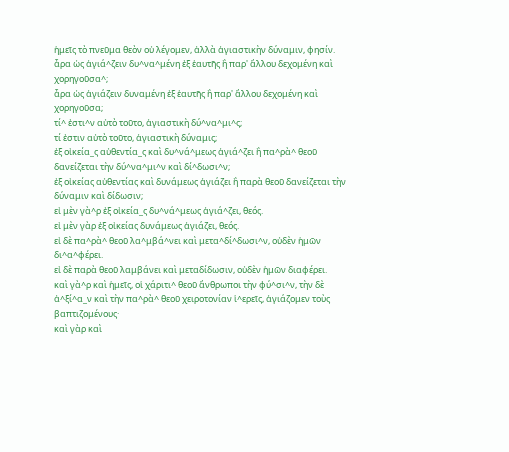ἡμεῖς τὸ πνεῦμα θεὸν οὐ λέγομεν, ἀλλὰ ἁγιαστικὴν δύναμιν, φησίν.
ἆρα ὡς ἁγιά^ζειν δυ^να^μένη ἐξ ἑαυτῆς ἢ παρ' ἄλλου δεχομένη καὶ χορηγοῦσα^;
ἆρα ὡς ἁγιάζειν δυναμένη ἐξ ἑαυτῆς ἢ παρ' ἄλλου δεχομένη καὶ χορηγοῦσα;
τί^ ἐστι^ν αὐτὸ τοῦτο, ἁγιαστικὴ δύ^να^μι^ς;
τί ἐστιν αὐτὸ τοῦτο, ἁγιαστικὴ δύναμις;
ἐξ οἰκεία_ς αὐθεντία_ς καὶ δυ^νά^μεως ἁγιά^ζει ἢ πα^ρὰ^ θεοῦ δανείζεται τὴν δύ^να^μι^ν καὶ δί^δωσι^ν;
ἐξ οἰκείας αὐθεντίας καὶ δυνάμεως ἁγιάζει ἢ παρὰ θεοῦ δανείζεται τὴν δύναμιν καὶ δίδωσιν;
εἰ μὲν γὰ^ρ ἐξ οἰκεία_ς δυ^νά^μεως ἁγιά^ζει, θεός.
εἰ μὲν γὰρ ἐξ οἰκείας δυνάμεως ἁγιάζει, θεός.
εἰ δὲ πα^ρὰ^ θεοῦ λα^μβά^νει καὶ μετα^δί^δωσι^ν, οὐδὲν ἡμῶν δι^α^φέρει.
εἰ δὲ παρὰ θεοῦ λαμβάνει καὶ μεταδίδωσιν, οὐδὲν ἡμῶν διαφέρει.
καὶ γὰ^ρ καὶ ἡμεῖς, οἱ χάριτι^ θεοῦ ἄνθρωποι τὴν φύ^σι^ν, τὴν δὲ ἀ^ξί^α_ν καὶ τὴν πα^ρὰ^ θεοῦ χειροτονίαν ἱ^ερεῖς, ἁγιάζομεν τοὺς βαπτιζομένους·
καὶ γὰρ καὶ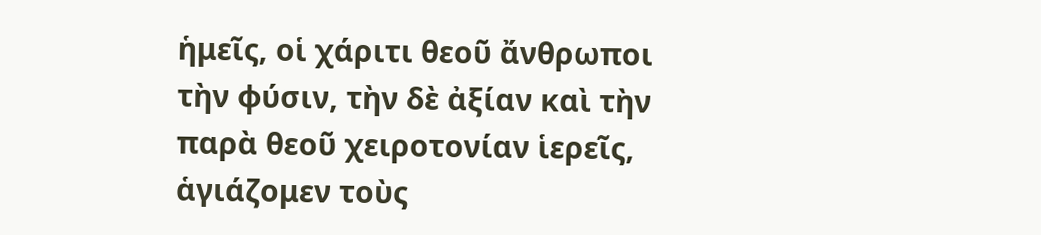ἡμεῖς, οἱ χάριτι θεοῦ ἄνθρωποι τὴν φύσιν, τὴν δὲ ἀξίαν καὶ τὴν παρὰ θεοῦ χειροτονίαν ἱερεῖς, ἁγιάζομεν τοὺς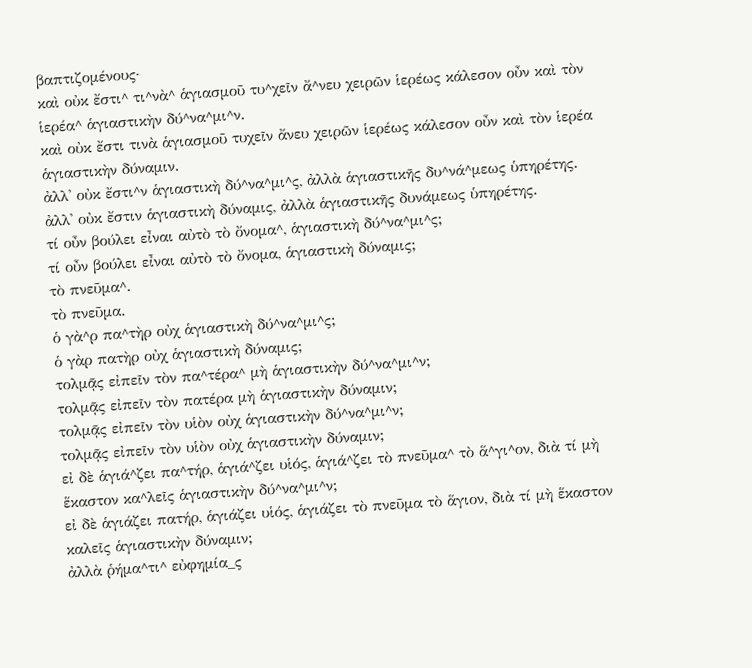βαπτιζομένους·
καὶ οὐκ ἔστι^ τι^νὰ^ ἁγιασμοῦ τυ^χεῖν ἄ^νευ χειρῶν ἱερέως κάλεσον οὖν καὶ τὸν ἱερέα^ ἁγιαστικὴν δύ^να^μι^ν.
καὶ οὐκ ἔστι τινὰ ἁγιασμοῦ τυχεῖν ἄνευ χειρῶν ἱερέως κάλεσον οὖν καὶ τὸν ἱερέα ἁγιαστικὴν δύναμιν.
ἀλλ' οὐκ ἔστι^ν ἁγιαστικὴ δύ^να^μι^ς, ἀλλὰ ἁγιαστικῆς δυ^νά^μεως ὑπηρέτης.
ἀλλ' οὐκ ἔστιν ἁγιαστικὴ δύναμις, ἀλλὰ ἁγιαστικῆς δυνάμεως ὑπηρέτης.
τί οὖν βούλει εἶναι αὐτὸ τὸ ὄνομα^, ἁγιαστικὴ δύ^να^μι^ς;
τί οὖν βούλει εἶναι αὐτὸ τὸ ὄνομα, ἁγιαστικὴ δύναμις;
τὸ πνεῦμα^.
τὸ πνεῦμα.
ὁ γὰ^ρ πα^τὴρ οὐχ ἁγιαστικὴ δύ^να^μι^ς;
ὁ γὰρ πατὴρ οὐχ ἁγιαστικὴ δύναμις;
τολμᾷς εἰπεῖν τὸν πα^τέρα^ μὴ ἁγιαστικὴν δύ^να^μι^ν;
τολμᾷς εἰπεῖν τὸν πατέρα μὴ ἁγιαστικὴν δύναμιν;
τολμᾷς εἰπεῖν τὸν υἱὸν οὐχ ἁγιαστικὴν δύ^να^μι^ν;
τολμᾷς εἰπεῖν τὸν υἱὸν οὐχ ἁγιαστικὴν δύναμιν;
εἰ δὲ ἁγιά^ζει πα^τήρ, ἁγιά^ζει υἱός, ἁγιά^ζει τὸ πνεῦμα^ τὸ ἅ^γι^ον, διὰ τί μὴ ἕκαστον κα^λεῖς ἁγιαστικὴν δύ^να^μι^ν;
εἰ δὲ ἁγιάζει πατήρ, ἁγιάζει υἱός, ἁγιάζει τὸ πνεῦμα τὸ ἅγιον, διὰ τί μὴ ἕκαστον καλεῖς ἁγιαστικὴν δύναμιν;
ἀλλὰ ῥήμα^τι^ εὐφημία_ς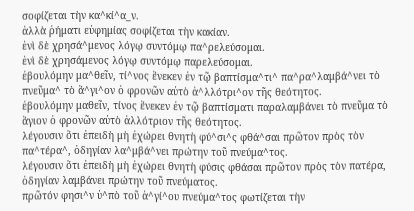σοφίζεται τὴν κα^κί^α_ν.
ἀλλὰ ῥήματι εὐφημίας σοφίζεται τὴν κακίαν.
ἑνὶ δὲ χρησά^μενος λόγῳ συντόμῳ πα^ρελεύσομαι.
ἑνὶ δὲ χρησάμενος λόγῳ συντόμῳ παρελεύσομαι.
ἐβουλόμην μα^θεῖν, τί^νος ἕνεκεν ἐν τῷ βαπτίσμα^τι^ πα^ρα^λαμβά^νει τὸ πνεῦμα^ τὸ ἅ^γι^ον ὁ φρονῶν αὐτὸ ἀ^λλότρι^ον τῆς θεότητος.
ἐβουλόμην μαθεῖν, τίνος ἕνεκεν ἐν τῷ βαπτίσματι παραλαμβάνει τὸ πνεῦμα τὸ ἅγιον ὁ φρονῶν αὐτὸ ἀλλότριον τῆς θεότητος.
λέγουσιν ὅτι ἐπειδὴ μὴ ἐχώρει θνητὴ φύ^σι^ς φθά^σαι πρῶτον πρὸς τὸν πα^τέρα^, ὁδηγίαν λα^μβά^νει πρώτην τοῦ πνεύμα^τος.
λέγουσιν ὅτι ἐπειδὴ μὴ ἐχώρει θνητὴ φύσις φθάσαι πρῶτον πρὸς τὸν πατέρα, ὁδηγίαν λαμβάνει πρώτην τοῦ πνεύματος.
πρῶτόν φησι^ν ὑ^πὸ τοῦ ἁ^γί^ου πνεύμα^τος φωτίζεται τὴν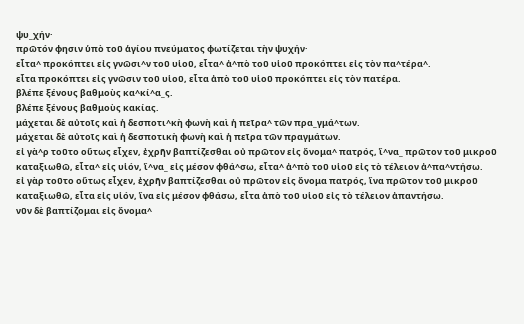ψυ_χήν·
πρῶτόν φησιν ὑπὸ τοῦ ἁγίου πνεύματος φωτίζεται τὴν ψυχήν·
εἶτα^ προκόπτει εἰς γνῶσι^ν τοῦ υἱοῦ, εἶτα^ ἀ^πὸ τοῦ υἱοῦ προκόπτει εἰς τὸν πα^τέρα^.
εἶτα προκόπτει εἰς γνῶσιν τοῦ υἱοῦ, εἶτα ἀπὸ τοῦ υἱοῦ προκόπτει εἰς τὸν πατέρα.
βλέπε ξένους βαθμοὺς κα^κί^α_ς.
βλέπε ξένους βαθμοὺς κακίας.
μάχεται δὲ αὐτοῖς καὶ ἡ δεσποτι^κὴ φωνὴ καὶ ἡ πεῖρα^ τῶν πρα_γμά^των.
μάχεται δὲ αὐτοῖς καὶ ἡ δεσποτικὴ φωνὴ καὶ ἡ πεῖρα τῶν πραγμάτων.
εἰ γὰ^ρ τοῦτο οὕτως εἶχεν, ἐχρῆν βαπτίζεσθαι οὐ πρῶτον εἰς ὄνομα^ πατρός, ἵ^να_ πρῶτον τοῦ μικροῦ καταξιωθῶ, εἶτα^ εἰς υἱόν, ἵ^να_ εἰς μέσον φθά^σω, εἶτα^ ἀ^πὸ τοῦ υἱοῦ εἰς τὸ τέλειον ἀ^πα^ντήσω.
εἰ γὰρ τοῦτο οὕτως εἶχεν, ἐχρῆν βαπτίζεσθαι οὐ πρῶτον εἰς ὄνομα πατρός, ἵνα πρῶτον τοῦ μικροῦ καταξιωθῶ, εἶτα εἰς υἱόν, ἵνα εἰς μέσον φθάσω, εἶτα ἀπὸ τοῦ υἱοῦ εἰς τὸ τέλειον ἀπαντήσω.
νῦν δὲ βαπτίζομαι εἰς ὄνομα^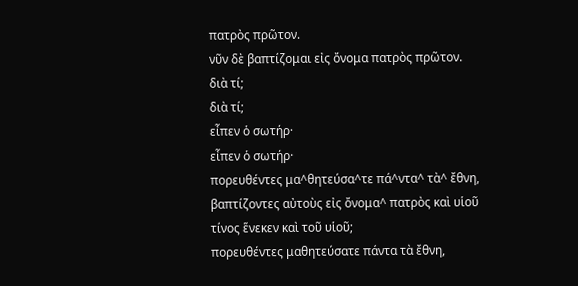πατρὸς πρῶτον.
νῦν δὲ βαπτίζομαι εἰς ὄνομα πατρὸς πρῶτον.
διὰ τί;
διὰ τί;
εἶπεν ὁ σωτήρ·
εἶπεν ὁ σωτήρ·
πορευθέντες μα^θητεύσα^τε πά^ντα^ τὰ^ ἔθνη, βαπτίζοντες αὐτοὺς εἰς ὄνομα^ πατρὸς καὶ υἱοῦ τίνος ἕνεκεν καὶ τοῦ υἱοῦ;
πορευθέντες μαθητεύσατε πάντα τὰ ἔθνη,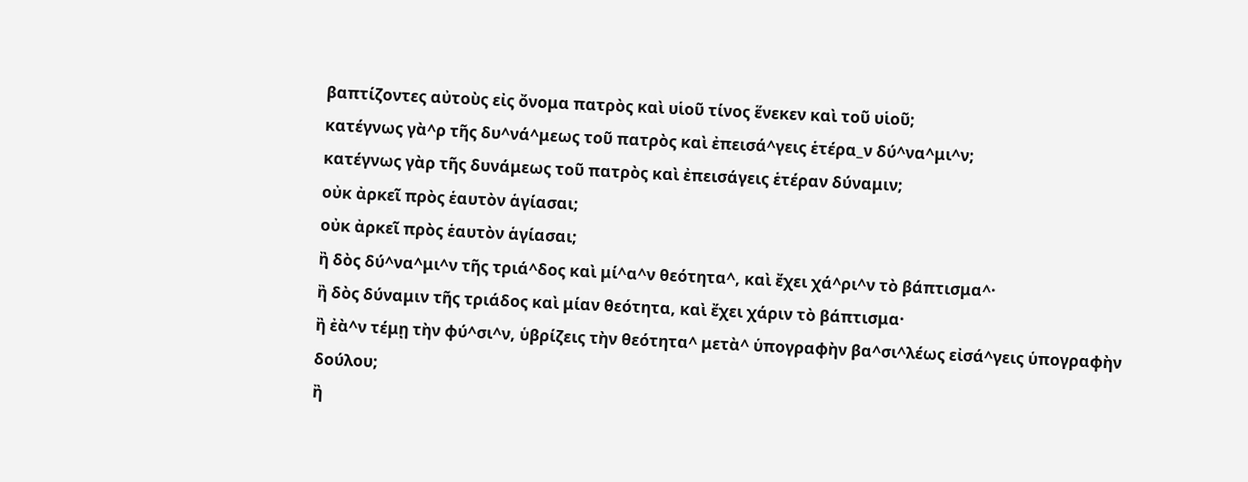βαπτίζοντες αὐτοὺς εἰς ὄνομα πατρὸς καὶ υἱοῦ τίνος ἕνεκεν καὶ τοῦ υἱοῦ;
κατέγνως γὰ^ρ τῆς δυ^νά^μεως τοῦ πατρὸς καὶ ἐπεισά^γεις ἑτέρα_ν δύ^να^μι^ν;
κατέγνως γὰρ τῆς δυνάμεως τοῦ πατρὸς καὶ ἐπεισάγεις ἑτέραν δύναμιν;
οὐκ ἀρκεῖ πρὸς ἑαυτὸν ἁγίασαι;
οὐκ ἀρκεῖ πρὸς ἑαυτὸν ἁγίασαι;
ἢ δὸς δύ^να^μι^ν τῆς τριά^δος καὶ μί^α^ν θεότητα^, καὶ ἔχει χά^ρι^ν τὸ βάπτισμα^·
ἢ δὸς δύναμιν τῆς τριάδος καὶ μίαν θεότητα, καὶ ἔχει χάριν τὸ βάπτισμα·
ἢ ἐὰ^ν τέμῃ τὴν φύ^σι^ν, ὑβρίζεις τὴν θεότητα^ μετὰ^ ὑπογραφὴν βα^σι^λέως εἰσά^γεις ὑπογραφὴν δούλου;
ἢ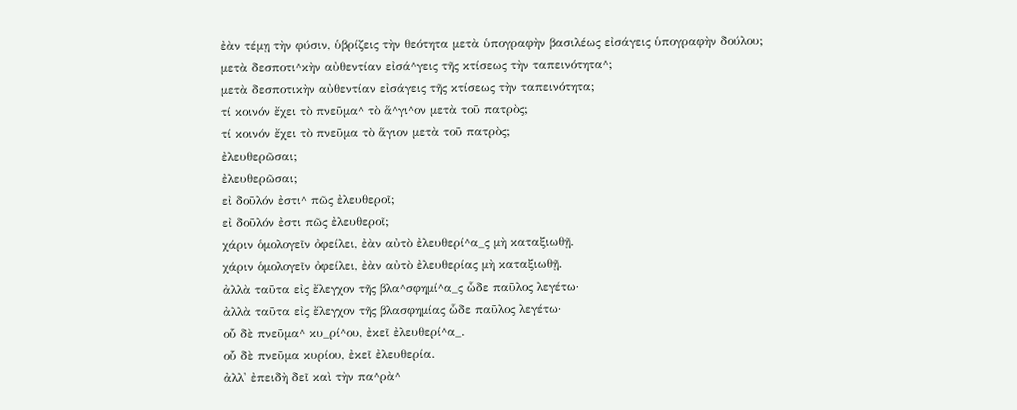ἐὰν τέμῃ τὴν φύσιν, ὑβρίζεις τὴν θεότητα μετὰ ὑπογραφὴν βασιλέως εἰσάγεις ὑπογραφὴν δούλου;
μετὰ δεσποτι^κὴν αὐθεντίαν εἰσά^γεις τῆς κτίσεως τὴν ταπεινότητα^;
μετὰ δεσποτικὴν αὐθεντίαν εἰσάγεις τῆς κτίσεως τὴν ταπεινότητα;
τί κοινόν ἔχει τὸ πνεῦμα^ τὸ ἅ^γι^ον μετὰ τοῦ πατρὸς;
τί κοινόν ἔχει τὸ πνεῦμα τὸ ἅγιον μετὰ τοῦ πατρὸς;
ἐλευθερῶσαι;
ἐλευθερῶσαι;
εἰ δοῦλόν ἐστι^ πῶς ἐλευθεροῖ;
εἰ δοῦλόν ἐστι πῶς ἐλευθεροῖ;
χάριν ὁμολογεῖν ὀφείλει, ἐὰν αὐτὸ ἐλευθερί^α_ς μὴ καταξιωθῇ.
χάριν ὁμολογεῖν ὀφείλει, ἐὰν αὐτὸ ἐλευθερίας μὴ καταξιωθῇ.
ἀλλὰ ταῦτα εἰς ἔλεγχον τῆς βλα^σφημί^α_ς ὧδε παῦλος λεγέτω·
ἀλλὰ ταῦτα εἰς ἔλεγχον τῆς βλασφημίας ὧδε παῦλος λεγέτω·
οὗ δὲ πνεῦμα^ κυ_ρί^ου, ἐκεῖ ἐλευθερί^α_.
οὗ δὲ πνεῦμα κυρίου, ἐκεῖ ἐλευθερία.
ἀλλ' ἐπειδὴ δεῖ καὶ τὴν πα^ρὰ^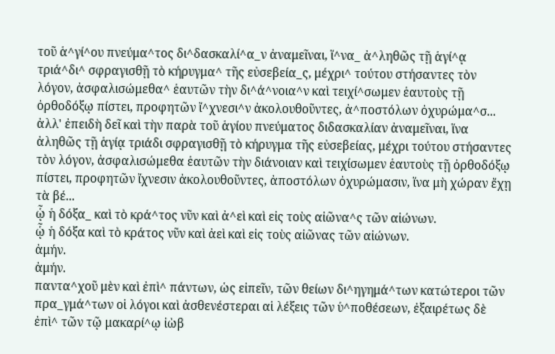τοῦ ἁ^γί^ου πνεύμα^τος δι^δασκαλί^α_ν ἀναμεῖναι, ἵ^να_ ἀ^ληθῶς τῇ ἁγί^ᾳ τριά^δι^ σφραγισθῇ τὸ κήρυγμα^ τῆς εὐσεβεία_ς, μέχρι^ τούτου στήσαντες τὸν λόγον, ἀσφαλισώμεθα^ ἑαυτῶν τὴν δι^ά^νοια^ν καὶ τειχί^σωμεν ἑαυτοὺς τῇ ὀρθοδόξῳ πίστει, προφητῶν ἴ^χνεσι^ν ἀκολουθοῦντες, ἀ^ποστόλων ὀχυρώμα^σ...
ἀλλ' ἐπειδὴ δεῖ καὶ τὴν παρὰ τοῦ ἁγίου πνεύματος διδασκαλίαν ἀναμεῖναι, ἵνα ἀληθῶς τῇ ἁγίᾳ τριάδι σφραγισθῇ τὸ κήρυγμα τῆς εὐσεβείας, μέχρι τούτου στήσαντες τὸν λόγον, ἀσφαλισώμεθα ἑαυτῶν τὴν διάνοιαν καὶ τειχίσωμεν ἑαυτοὺς τῇ ὀρθοδόξῳ πίστει, προφητῶν ἴχνεσιν ἀκολουθοῦντες, ἀποστόλων ὀχυρώμασιν, ἵνα μὴ χώραν ἔχῃ τὰ βέ...
ᾧ ἡ δόξα_ καὶ τὸ κρά^τος νῦν καὶ ἀ^εὶ καὶ εἰς τοὺς αἰῶνα^ς τῶν αἰώνων.
ᾧ ἡ δόξα καὶ τὸ κράτος νῦν καὶ ἀεὶ καὶ εἰς τοὺς αἰῶνας τῶν αἰώνων.
ἀμήν.
ἀμήν.
παντα^χοῦ μὲν καὶ ἐπὶ^ πάντων, ὡς εἰπεῖν, τῶν θείων δι^ηγημά^των κατώτεροι τῶν πρα_γμά^των οἱ λόγοι καὶ ἀσθενέστεραι αἱ λέξεις τῶν ὑ^ποθέσεων, ἐξαιρέτως δὲ ἐπὶ^ τῶν τῷ μακαρί^ῳ ἰὼβ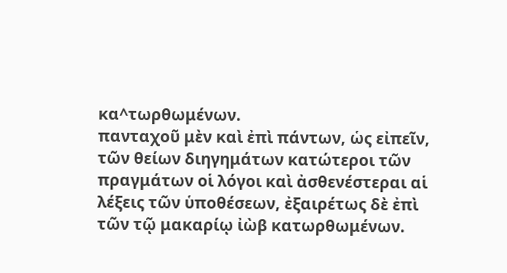κα^τωρθωμένων.
πανταχοῦ μὲν καὶ ἐπὶ πάντων, ὡς εἰπεῖν, τῶν θείων διηγημάτων κατώτεροι τῶν πραγμάτων οἱ λόγοι καὶ ἀσθενέστεραι αἱ λέξεις τῶν ὑποθέσεων, ἐξαιρέτως δὲ ἐπὶ τῶν τῷ μακαρίῳ ἰὼβ κατωρθωμένων.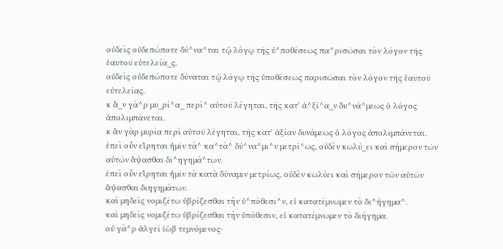οὐδεὶς οὐδεπώποτε δύ^να^ται τῷ λόγῳ τῆς ὑ^ποθέσεως πα^ρισῶσαι τὸν λόγον τῆς ἑαυτοῦ εὐτελεία_ς.
οὐδεὶς οὐδεπώποτε δύναται τῷ λόγῳ τῆς ὑποθέσεως παρισῶσαι τὸν λόγον τῆς ἑαυτοῦ εὐτελείας.
κ ἂ_ν γὰ^ρ μυ_ρί^α_ περὶ^ αὐτοῦ λέγηται, τῆς κατ' ἀ^ξί^α_ν δυ^νά^μεως ὁ λόγος ἀπολιμπάνεται.
κ ἂν γὰρ μυρία περὶ αὐτοῦ λέγηται, τῆς κατ' ἀξίαν δυνάμεως ὁ λόγος ἀπολιμπάνεται.
ἐπεὶ οὖν εἴρηται ἡμῖν τὰ^ κα^τὰ^ δύ^να^μι^ν μετρί^ως, οὐδὲν κωλύ_ει καὶ σήμερον τῶν αὐτῶν ἅψασθαι δι^ηγημά^των.
ἐπεὶ οὖν εἴρηται ἡμῖν τὰ κατὰ δύναμιν μετρίως, οὐδὲν κωλύει καὶ σήμερον τῶν αὐτῶν ἅψασθαι διηγημάτων.
καὶ μηδεὶς νομιζέτω ὑβρίζεσθαι τὴν ὑ^πόθεσι^ν, εἰ κατατέμνωμεν τὸ δι^ήγημα^.
καὶ μηδεὶς νομιζέτω ὑβρίζεσθαι τὴν ὑπόθεσιν, εἰ κατατέμνωμεν τὸ διήγημα.
οὐ γὰ^ρ ἀλγεῖ ἰὼβ τεμνόμενος·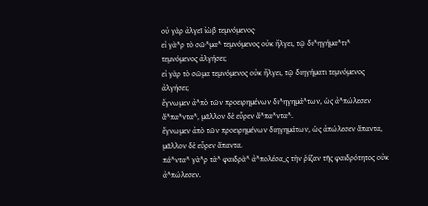οὐ γὰρ ἀλγεῖ ἰὼβ τεμνόμενος·
εἰ γὰ^ρ τὸ σῶ^μα^ τεμνόμενος οὐκ ἤλγει, τῷ δι^ηγήμα^τι^ τεμνόμενος ἀλγήσει;
εἰ γὰρ τὸ σῶμα τεμνόμενος οὐκ ἤλγει, τῷ διηγήματι τεμνόμενος ἀλγήσει;
ἔγνωμεν ἀ^πὸ τῶν προειρημένων δι^ηγημά^των, ὡς ἀ^πώλεσεν ἅ^πα^ντα^, μᾶλλον δὲ εὗρεν ἅ^πα^ντα^.
ἔγνωμεν ἀπὸ τῶν προειρημένων διηγημάτων, ὡς ἀπώλεσεν ἅπαντα, μᾶλλον δὲ εὗρεν ἅπαντα.
πά^ντα^ γὰ^ρ τὰ^ φαιδρὰ^ ἀ^πολέσα_ς τὴν ῥίζαν τῆς φαιδρότητος οὐκ ἀ^πώλεσεν.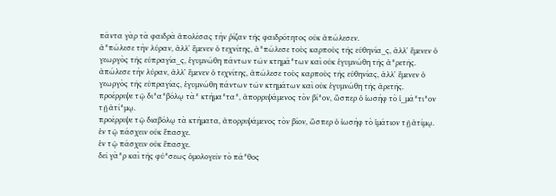πάντα γὰρ τὰ φαιδρὰ ἀπολέσας τὴν ῥίζαν τῆς φαιδρότητος οὐκ ἀπώλεσεν.
ἀ^πώλεσε τὴν λύραν, ἀλλ' ἔμενεν ὁ τεχνίτης, ἀ^πώλεσε τοὺς καρποὺς τῆς εὐθηνία_ς, ἀλλ' ἔμενεν ὁ γεωργὸς τῆς εὐπραγία_ς, ἐγυμνώθη πάντων τῶν κτημά^των καὶ οὐκ ἐγυμνώθη τῆς ἀ^ρετῆς.
ἀπώλεσε τὴν λύραν, ἀλλ' ἔμενεν ὁ τεχνίτης, ἀπώλεσε τοὺς καρποὺς τῆς εὐθηνίας, ἀλλ' ἔμενεν ὁ γεωργὸς τῆς εὐπραγίας, ἐγυμνώθη πάντων τῶν κτημάτων καὶ οὐκ ἐγυμνώθη τῆς ἀρετῆς.
προέρριψε τῷ δι^α^βόλῳ τὰ^ κτήμα^τα^, ἀπορριψάμενος τὸν βί^ον, ὥσπερ ὁ ἰωσὴφ τὸ ἱ_μά^τι^ον τῇ ἀτί^μῳ.
προέρριψε τῷ διαβόλῳ τὰ κτήματα, ἀπορριψάμενος τὸν βίον, ὥσπερ ὁ ἰωσὴφ τὸ ἱμάτιον τῇ ἀτίμῳ.
ἐν τῷ πάσχειν οὐκ ἔπασχε.
ἐν τῷ πάσχειν οὐκ ἔπασχε.
δεῖ γὰ^ρ καὶ τῆς φύ^σεως ὁμολογεῖν τὸ πά^θος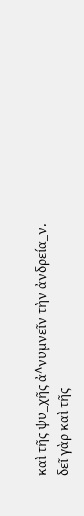καὶ τῆς ψυ_χῆς ἀ^νυμνεῖν τὴν ἀνδρεία_ν.
δεῖ γὰρ καὶ τῆς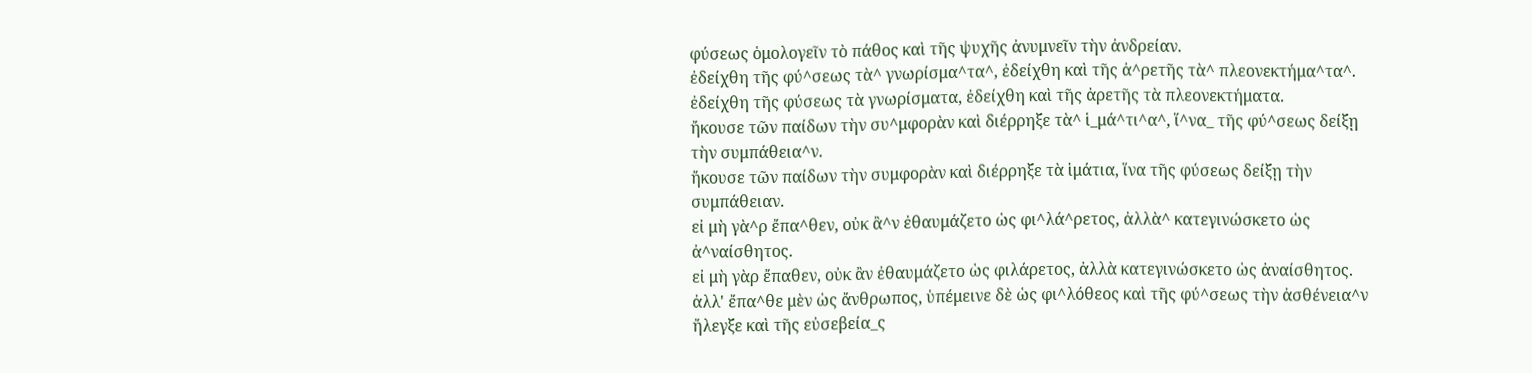φύσεως ὁμολογεῖν τὸ πάθος καὶ τῆς ψυχῆς ἀνυμνεῖν τὴν ἀνδρείαν.
ἐδείχθη τῆς φύ^σεως τὰ^ γνωρίσμα^τα^, ἐδείχθη καὶ τῆς ἀ^ρετῆς τὰ^ πλεονεκτήμα^τα^.
ἐδείχθη τῆς φύσεως τὰ γνωρίσματα, ἐδείχθη καὶ τῆς ἀρετῆς τὰ πλεονεκτήματα.
ἤκουσε τῶν παίδων τὴν συ^μφορὰν καὶ διέρρηξε τὰ^ ἱ_μά^τι^α^, ἵ^να_ τῆς φύ^σεως δείξῃ τὴν συμπάθεια^ν.
ἤκουσε τῶν παίδων τὴν συμφορὰν καὶ διέρρηξε τὰ ἱμάτια, ἵνα τῆς φύσεως δείξῃ τὴν συμπάθειαν.
εἰ μὴ γὰ^ρ ἔπα^θεν, οὐκ ἂ^ν ἐθαυμάζετο ὡς φι^λά^ρετος, ἀλλὰ^ κατεγινώσκετο ὡς ἀ^ναίσθητος.
εἰ μὴ γὰρ ἔπαθεν, οὐκ ἂν ἐθαυμάζετο ὡς φιλάρετος, ἀλλὰ κατεγινώσκετο ὡς ἀναίσθητος.
ἀλλ' ἔπα^θε μὲν ὡς ἄνθρωπος, ὑπέμεινε δὲ ὡς φι^λόθεος καὶ τῆς φύ^σεως τὴν ἀσθένεια^ν ἤλεγξε καὶ τῆς εὐσεβεία_ς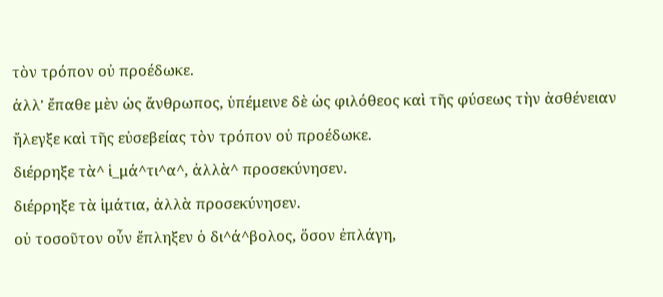τὸν τρόπον οὐ προέδωκε.
ἀλλ' ἔπαθε μὲν ὡς ἄνθρωπος, ὑπέμεινε δὲ ὡς φιλόθεος καὶ τῆς φύσεως τὴν ἀσθένειαν ἤλεγξε καὶ τῆς εὐσεβείας τὸν τρόπον οὐ προέδωκε.
διέρρηξε τὰ^ ἱ_μά^τι^α^, ἀλλὰ^ προσεκύνησεν.
διέρρηξε τὰ ἱμάτια, ἀλλὰ προσεκύνησεν.
οὐ τοσοῦτον οὖν ἔπληξεν ὁ δι^ά^βολος, ὅσον ἐπλάγη,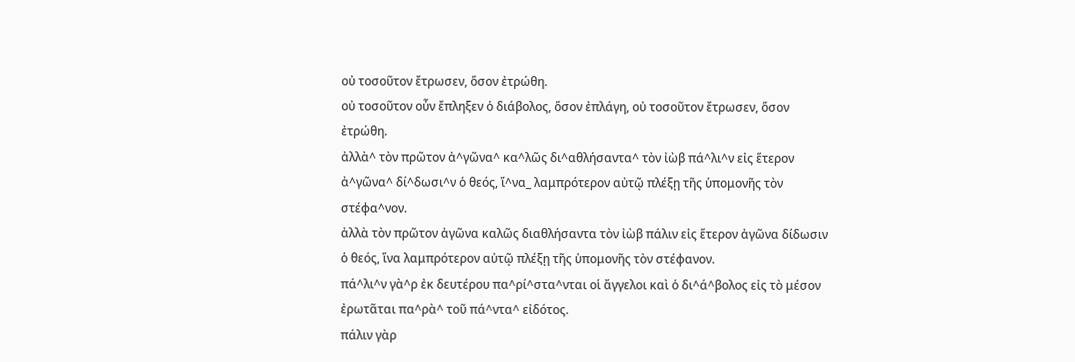οὐ τοσοῦτον ἔτρωσεν, ὅσον ἐτρώθη.
οὐ τοσοῦτον οὖν ἔπληξεν ὁ διάβολος, ὅσον ἐπλάγη, οὐ τοσοῦτον ἔτρωσεν, ὅσον ἐτρώθη.
ἀλλὰ^ τὸν πρῶτον ἀ^γῶνα^ κα^λῶς δι^αθλήσαντα^ τὸν ἰὼβ πά^λι^ν εἰς ἕτερον ἀ^γῶνα^ δί^δωσι^ν ὁ θεός, ἵ^να_ λαμπρότερον αὐτῷ πλέξῃ τῆς ὑπομονῆς τὸν στέφα^νον.
ἀλλὰ τὸν πρῶτον ἀγῶνα καλῶς διαθλήσαντα τὸν ἰὼβ πάλιν εἰς ἕτερον ἀγῶνα δίδωσιν ὁ θεός, ἵνα λαμπρότερον αὐτῷ πλέξῃ τῆς ὑπομονῆς τὸν στέφανον.
πά^λι^ν γὰ^ρ ἐκ δευτέρου πα^ρί^στα^νται οἱ ἄγγελοι καὶ ὁ δι^ά^βολος εἰς τὸ μέσον ἐρωτᾶται πα^ρὰ^ τοῦ πά^ντα^ εἰδότος.
πάλιν γὰρ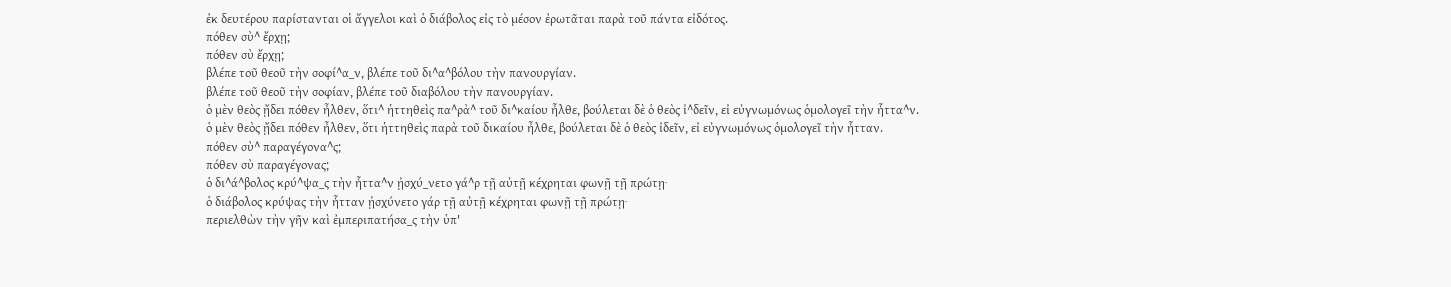ἐκ δευτέρου παρίστανται οἱ ἄγγελοι καὶ ὁ διάβολος εἰς τὸ μέσον ἐρωτᾶται παρὰ τοῦ πάντα εἰδότος.
πόθεν σὺ^ ἔρχῃ;
πόθεν σὺ ἔρχῃ;
βλέπε τοῦ θεοῦ τὴν σοφί^α_ν, βλέπε τοῦ δι^α^βόλου τὴν πανουργίαν.
βλέπε τοῦ θεοῦ τὴν σοφίαν, βλέπε τοῦ διαβόλου τὴν πανουργίαν.
ὁ μὲν θεὸς ᾔδει πόθεν ἦλθεν, ὅτι^ ἡττηθεὶς πα^ρὰ^ τοῦ δι^καίου ἦλθε, βούλεται δὲ ὁ θεὸς ἰ^δεῖν, εἰ εὐγνωμόνως ὁμολογεῖ τὴν ἧττα^ν.
ὁ μὲν θεὸς ᾔδει πόθεν ἦλθεν, ὅτι ἡττηθεὶς παρὰ τοῦ δικαίου ἦλθε, βούλεται δὲ ὁ θεὸς ἰδεῖν, εἰ εὐγνωμόνως ὁμολογεῖ τὴν ἧτταν.
πόθεν σὺ^ παραγέγονα^ς;
πόθεν σὺ παραγέγονας;
ὁ δι^ά^βολος κρύ^ψα_ς τὴν ἧττα^ν ᾐσχύ_νετο γά^ρ τῇ αὐτῇ κέχρηται φωνῇ τῇ πρώτῃ·
ὁ διάβολος κρύψας τὴν ἧτταν ᾐσχύνετο γάρ τῇ αὐτῇ κέχρηται φωνῇ τῇ πρώτῃ·
περιελθὼν τὴν γῆν καὶ ἐμπεριπατήσα_ς τὴν ὑπ'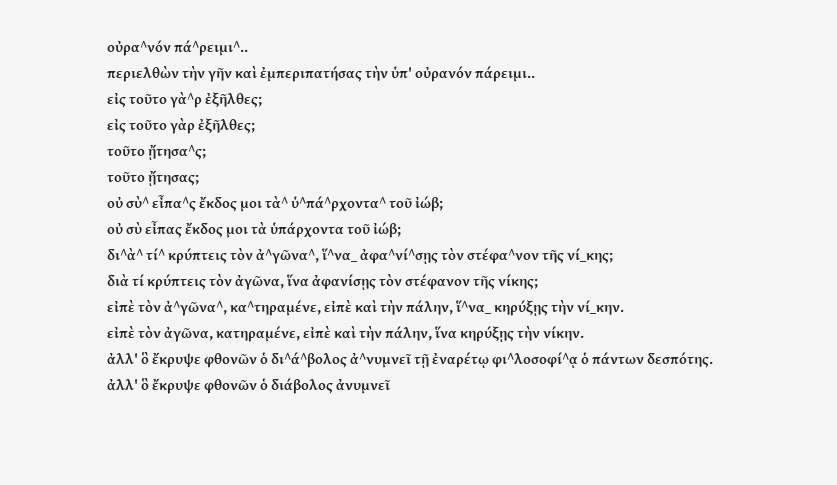οὐρα^νόν πά^ρειμι^..
περιελθὼν τὴν γῆν καὶ ἐμπεριπατήσας τὴν ὑπ' οὐρανόν πάρειμι..
εἰς τοῦτο γὰ^ρ ἐξῆλθες;
εἰς τοῦτο γὰρ ἐξῆλθες;
τοῦτο ᾔτησα^ς;
τοῦτο ᾔτησας;
οὐ σὺ^ εἶπα^ς ἔκδος μοι τὰ^ ὑ^πά^ρχοντα^ τοῦ ἰώβ;
οὐ σὺ εἶπας ἔκδος μοι τὰ ὑπάρχοντα τοῦ ἰώβ;
δι^ὰ^ τί^ κρύπτεις τὸν ἀ^γῶνα^, ἵ^να_ ἀφα^νί^σῃς τὸν στέφα^νον τῆς νί_κης;
διὰ τί κρύπτεις τὸν ἀγῶνα, ἵνα ἀφανίσῃς τὸν στέφανον τῆς νίκης;
εἰπὲ τὸν ἀ^γῶνα^, κα^τηραμένε, εἰπὲ καὶ τὴν πάλην, ἵ^να_ κηρύξῃς τὴν νί_κην.
εἰπὲ τὸν ἀγῶνα, κατηραμένε, εἰπὲ καὶ τὴν πάλην, ἵνα κηρύξῃς τὴν νίκην.
ἀλλ' ὃ ἔκρυψε φθονῶν ὁ δι^ά^βολος ἀ^νυμνεῖ τῇ ἐναρέτῳ φι^λοσοφί^ᾳ ὁ πάντων δεσπότης.
ἀλλ' ὃ ἔκρυψε φθονῶν ὁ διάβολος ἀνυμνεῖ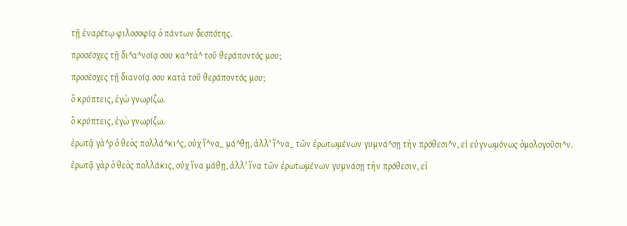τῇ ἐναρέτῳ φιλοσοφίᾳ ὁ πάντων δεσπότης.
προσέσχες τῇ δι^α^νοίᾳ σου κα^τὰ^ τοῦ θεράποντός μου;
προσέσχες τῇ διανοίᾳ σου κατὰ τοῦ θεράποντός μου;
ὃ κρύπτεις, ἐγὼ γνωρίζω.
ὃ κρύπτεις, ἐγὼ γνωρίζω.
ἐρωτᾷ γὰ^ρ ὁ θεὸς πολλά^κι^ς, οὐχ ἵ^να_ μά^θῃ, ἀλλ' ἵ^να_ τῶν ἐρωτωμένων γυμνά^σῃ τὴν πρόθεσι^ν, εἰ εὐγνωμόνως ὁμολογοῦσι^ν.
ἐρωτᾷ γὰρ ὁ θεὸς πολλάκις, οὐχ ἵνα μάθῃ, ἀλλ' ἵνα τῶν ἐρωτωμένων γυμνάσῃ τὴν πρόθεσιν, εἰ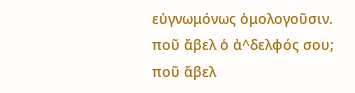εὐγνωμόνως ὁμολογοῦσιν.
ποῦ ἄβελ ὁ ἀ^δελφός σου;
ποῦ ἄβελ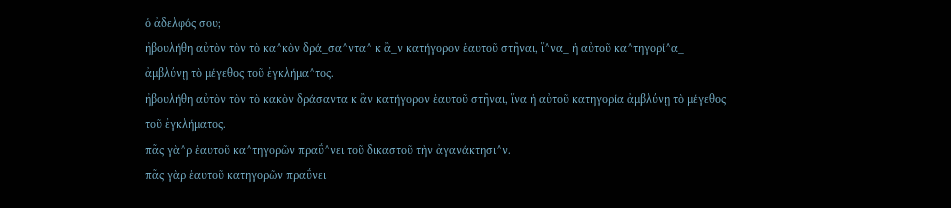ὁ ἀδελφός σου;
ἠβουλήθη αὐτὸν τὸν τὸ κα^κὸν δρά_σα^ντα^ κ ἂ_ν κατήγορον ἑαυτοῦ στῆναι, ἵ^να_ ἡ αὐτοῦ κα^τηγορί^α_ ἀμβλύνῃ τὸ μέγεθος τοῦ ἐγκλήμα^τος.
ἠβουλήθη αὐτὸν τὸν τὸ κακὸν δράσαντα κ ἂν κατήγορον ἑαυτοῦ στῆναι, ἵνα ἡ αὐτοῦ κατηγορία ἀμβλύνῃ τὸ μέγεθος τοῦ ἐγκλήματος.
πᾶς γὰ^ρ ἑαυτοῦ κα^τηγορῶν πραΰ^νει τοῦ δικαστοῦ τὴν ἀγανάκτησι^ν.
πᾶς γὰρ ἑαυτοῦ κατηγορῶν πραΰνει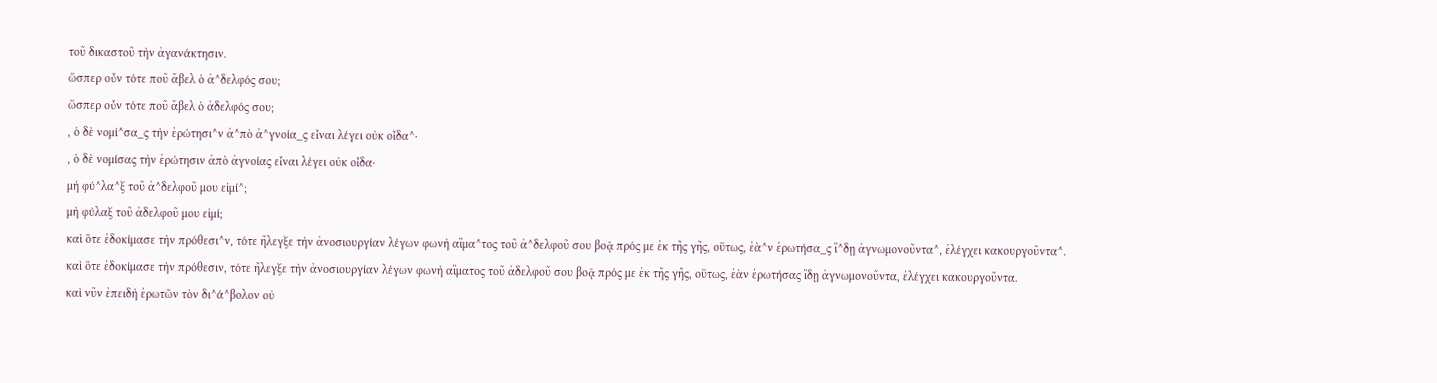τοῦ δικαστοῦ τὴν ἀγανάκτησιν.
ὥσπερ οὖν τότε ποῦ ἄβελ ὁ ἀ^δελφός σου;
ὥσπερ οὖν τότε ποῦ ἄβελ ὁ ἀδελφός σου;
, ὁ δὲ νομί^σα_ς τὴν ἐρώτησι^ν ἀ^πὸ ἀ^γνοία_ς εἶναι λέγει οὐκ οἶδα^·
, ὁ δὲ νομίσας τὴν ἐρώτησιν ἀπὸ ἀγνοίας εἶναι λέγει οὐκ οἶδα·
μὴ φύ^λα^ξ τοῦ ἀ^δελφοῦ μου εἰμί^;
μὴ φύλαξ τοῦ ἀδελφοῦ μου εἰμί;
καὶ ὅτε ἐδοκίμασε τὴν πρόθεσι^ν, τότε ἤλεγξε τὴν ἀνοσιουργίαν λέγων φωνὴ αἵμα^τος τοῦ ἀ^δελφοῦ σου βοᾷ πρός με ἐκ τῆς γῆς, οὕτως, ἐὰ^ν ἐρωτήσα_ς ἴ^δῃ ἀγνωμονοῦντα^, ἐλέγχει κακουργοῦντα^.
καὶ ὅτε ἐδοκίμασε τὴν πρόθεσιν, τότε ἤλεγξε τὴν ἀνοσιουργίαν λέγων φωνὴ αἵματος τοῦ ἀδελφοῦ σου βοᾷ πρός με ἐκ τῆς γῆς, οὕτως, ἐὰν ἐρωτήσας ἴδῃ ἀγνωμονοῦντα, ἐλέγχει κακουργοῦντα.
καὶ νῦν ἐπειδὴ ἐρωτῶν τὸν δι^ά^βολον οὐ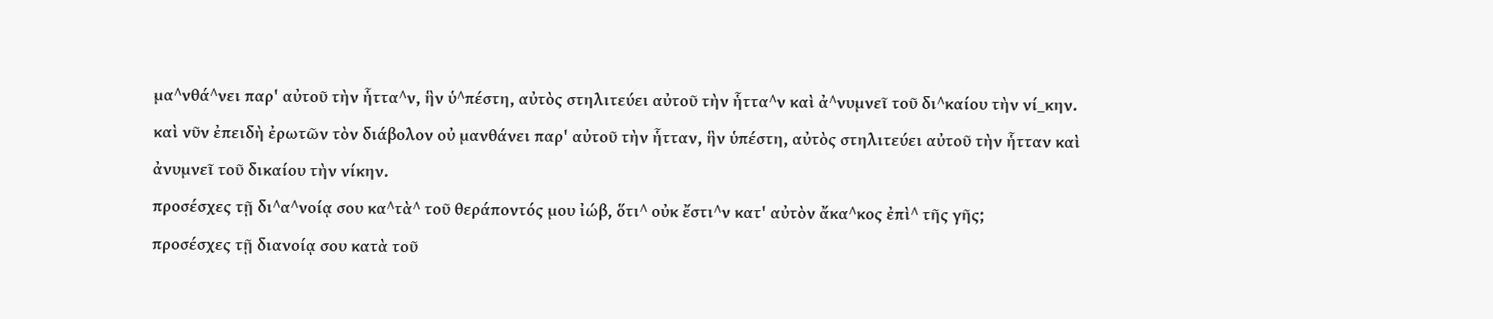μα^νθά^νει παρ' αὐτοῦ τὴν ἧττα^ν, ἣν ὑ^πέστη, αὐτὸς στηλιτεύει αὐτοῦ τὴν ἧττα^ν καὶ ἀ^νυμνεῖ τοῦ δι^καίου τὴν νί_κην.
καὶ νῦν ἐπειδὴ ἐρωτῶν τὸν διάβολον οὐ μανθάνει παρ' αὐτοῦ τὴν ἧτταν, ἣν ὑπέστη, αὐτὸς στηλιτεύει αὐτοῦ τὴν ἧτταν καὶ ἀνυμνεῖ τοῦ δικαίου τὴν νίκην.
προσέσχες τῇ δι^α^νοίᾳ σου κα^τὰ^ τοῦ θεράποντός μου ἰώβ, ὅτι^ οὐκ ἔστι^ν κατ' αὐτὸν ἄκα^κος ἐπὶ^ τῆς γῆς;
προσέσχες τῇ διανοίᾳ σου κατὰ τοῦ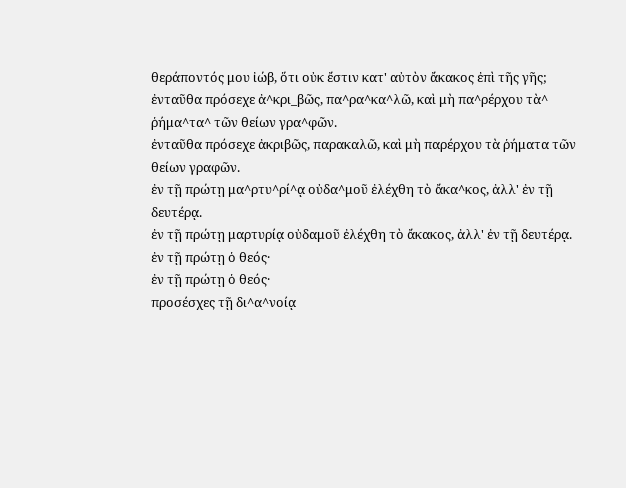θεράποντός μου ἰώβ, ὅτι οὐκ ἔστιν κατ' αὐτὸν ἄκακος ἐπὶ τῆς γῆς;
ἐνταῦθα πρόσεχε ἀ^κρι_βῶς, πα^ρα^κα^λῶ, καὶ μὴ πα^ρέρχου τὰ^ ῥήμα^τα^ τῶν θείων γρα^φῶν.
ἐνταῦθα πρόσεχε ἀκριβῶς, παρακαλῶ, καὶ μὴ παρέρχου τὰ ῥήματα τῶν θείων γραφῶν.
ἐν τῇ πρώτῃ μα^ρτυ^ρί^ᾳ οὐδα^μοῦ ἐλέχθη τὸ ἄκα^κος, ἀλλ' ἐν τῇ δευτέρᾳ.
ἐν τῇ πρώτῃ μαρτυρίᾳ οὐδαμοῦ ἐλέχθη τὸ ἄκακος, ἀλλ' ἐν τῇ δευτέρᾳ.
ἐν τῇ πρώτῃ ὁ θεός·
ἐν τῇ πρώτῃ ὁ θεός·
προσέσχες τῇ δι^α^νοίᾳ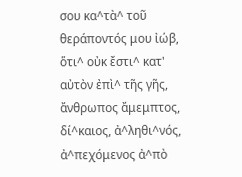σου κα^τὰ^ τοῦ θεράποντός μου ἰώβ, ὅτι^ οὐκ ἔστι^ κατ' αὐτὸν ἐπὶ^ τῆς γῆς, ἄνθρωπος ἄμεμπτος, δί^καιος, ἀ^ληθι^νός, ἀ^πεχόμενος ἀ^πὸ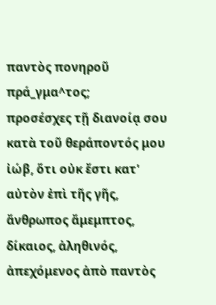παντὸς πονηροῦ πρά_γμα^τος;
προσέσχες τῇ διανοίᾳ σου κατὰ τοῦ θεράποντός μου ἰώβ, ὅτι οὐκ ἔστι κατ' αὐτὸν ἐπὶ τῆς γῆς, ἄνθρωπος ἄμεμπτος, δίκαιος, ἀληθινός, ἀπεχόμενος ἀπὸ παντὸς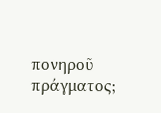πονηροῦ πράγματος;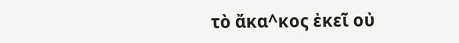τὸ ἄκα^κος ἐκεῖ οὐ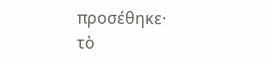προσέθηκε·
τὸ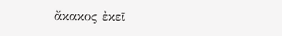ἄκακος ἐκεῖ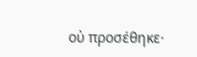οὐ προσέθηκε·